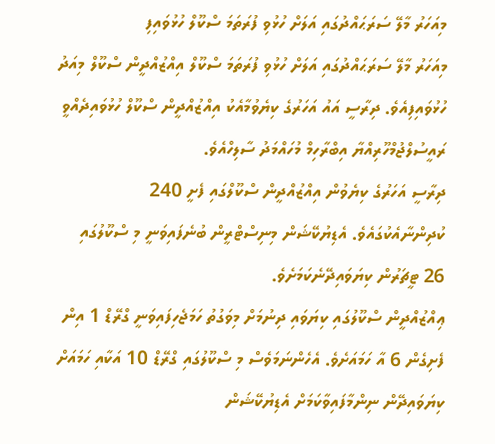މިއަހަރު މާލޭ ސަރަޙައްދުގައި އަލަށް ހުޅުވި ފުރަތަމަ ސްކޫލް ހުޅުވައިފި
މިއަހަރު މާލޭ ސަރަޙައްދުގައި އަލަށް ހުޅުވި ފުރަތަމަ ސްކޫލް އިއްޒުއްދީން ސްކޫލް މިއަދު ހުޅުވައިފިއެވެ. ދިރާސީ އައު އަހަރުގެ ކިޔެވުމާއެކު އިއްޒުއްދީން ސްކޫލް ހުޅުވައިދެއްވީ ރައީސުލްޖުމްހޫރިއްޔާ އިބްރާހިމް މުހައްމަދު ސާލިހްއެވެ.
ދިރާސީ އަހަރުގެ ކިޔެވުން އިއްޒުއްދީން ސްކޫލްގައި ފެށީ 240 ކުދިންނާއެކުގައެވެ. އެޑިޔުކޭޝަން މިނިސްޓްރީން ބުނެފައިވަނީ މި ސްކޫލުގައި 26 ޓީޗަރުން ކިޔަވައިދޭނެކަމަށެވެ.
ޢިއްޒުއްދީން ސްކޫލުގައި ކިޔަވައި ދިނުމަށް މިވަގުތު ހަމަޖެހިފައިވަނީ ގްރޭޑް 1 އިން ފެށިގެން 6 އާ ހަމައަށެވެ. އެހެންނަމަވެސް މި ސްކޫލުގައި ގްރޭޑް 10 އަކާއި ހަމައަށް ކިޔަވައިދޭން ނިންމާފައިވާކަމަށް އެޑިޔުކޭޝަން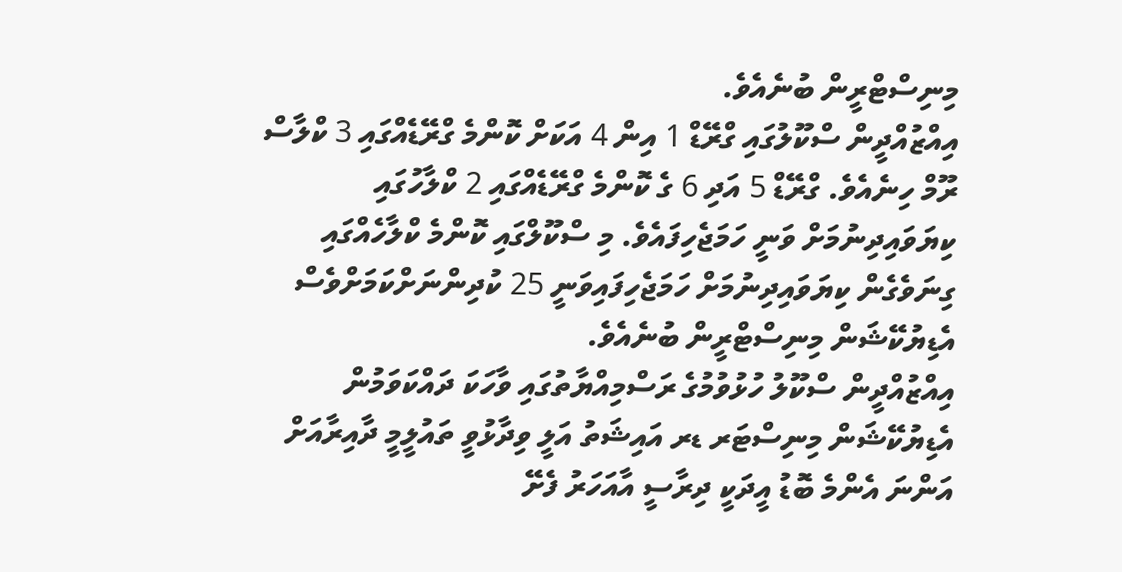މިނިސްޓްރީން ބުނެއެވެ.
އިއްޒުއްދީން ސްކޫލުގައި ގްރޭޑް 1 އިން 4 އަކަށް ކޮންމެ ގްރޭޑެއްގައި 3 ކްލާސް ރޫމް ހިނެއެވެ. ގްރޭޑް 5 އަދި 6 ގެ ކޮންމެ ގްރޭޑެއްގައި 2 ކްލާހުގައި ކިޔަވައިދިނުމަށް ވަނީ ހަމަޖެހިފައެވެ. މި ސްކޫލްގައި ކޮންމެ ކްލާހެއްގައި ގިނަވެގެން ކިޔަވައިދިނުމަށް ހަމަޖެހިފައިވަނީ 25 ކުދިންނަށްކަމަށްވެސް އެޑިޔުކޭޝަން މިނިސްޓްރީން ބުނެއެވެ.
އިއްޒުއްދީން ސްކޫލު ހުޅުވުމުގެ ރަސްމިއްޔާތުގައި ވާހަކަ ދައްކަވަމުން އެޑިޔުކޭޝަން މިނިސްޓަރ ޑރ އައިޝަތު އަލީ ވިދާޅުވީ ތައުލީމީ ދާއިރާއަށް އަންނަ އެންމެ ބޮޑު އީދަކީ ދިރާސީ އާއަހަރު ފެށޭ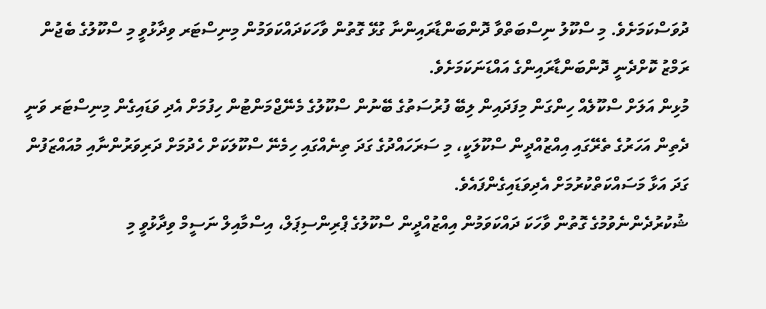ދުވަސްކަމަށެވެ. މި ސްކޫލު ނިސްބަތްވާ ދޮންބަންޑާރައިންނާ ގުޅޭ ގޮތުން ވާހަކަދައްކަވަމުން މިނިސްޓަރ ވިދާޅުވީ މި ސްކޫލުގެ ބެޖުން ރަމްޒު ކޮށްދެނީ ދޮންބަންޑާރައިންގެ އައްޑަނަކަމަށެވެ.
މުޅިން އަލަށް ސްކޫލެއް ހިންގަން މިފަދައިން ލިބޭ ފުރުސަތުގެ ބޭނުން ސްކޫލުގެ މެނޭޖްމަންޓުން ހިފުމަށް އެދި ވަޑައިގެން މިނިސްޓަރ ވަނީ ދެތިން އަހަރުގެ ތެރޭގައި އިއްޒުއްދީން ސްކޫލަކީ، މި ސަރަހައްދުގެ ގަދަ ތިނެއްގައި ހިމެނޭ ސްކޫލަކަށް ހެދުމަށް ދަރިވަރުންނާއި މުއައްޒަފުން ގަދަ އަޅާ މަސައްކަތްކުރުމަށް އެދިވަޑައިގެންފައެވެ.
ޝުކުރުދެންނެވުމުގެ ގޮތުން ވާހަކަ ދައްކަވަމުން އިއްޒުއްދީން ސްކޫލުގެ ޕްރިންސިޕަލް، އިސްމާއިލް ނަސީމް ވިދާޅުވީ މި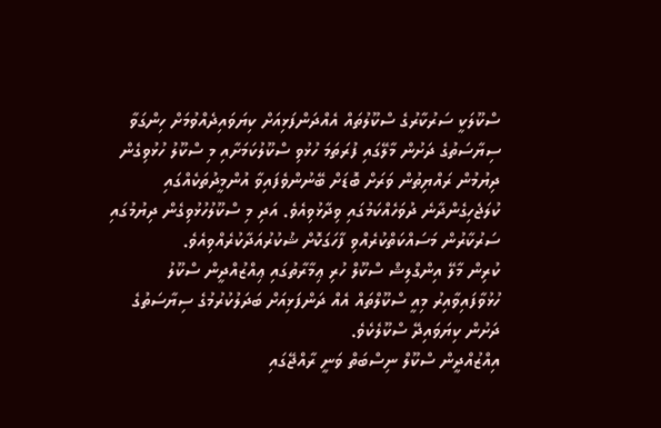ސްކޫލަކީ ސަރުކާރުގެ ސްކޫލުތައް އެއްދަންފަޅިއަށް ކިޔަވައިދެއްވުމަށް ހިންގަވާ ސިޔާސަތުގެ ދަށުން މާލޭގައި ފުރަތަމަ ހުޅުވި ސްކޫލުކަމަށާއި މި ސްކޫލު ހުޅުވިގެން ދިޔުމުން ރައްޔިތުން ވަރަށް ބޮޑަށް ބޭނުންވެފައިވާ އުންމީދުތަކެއްގައި ކުލަޖެހިގެންދާނެ ދުވަހެއްކަމުގައި ވިދާޅުވިއެވެ. އަދި މި ސްކޫލުހުޅުވިގެން ދިޔުމުގައި ސަރުކާރުން މަސައްކަތްކުރެއްވި ފާހަގަކޮށް ޝުކުރުއަދާކުރެއްވިއެވެ.
ކުރިން މާލޭ އިންގްލިޝް ސްކޫލް ހުރި ޢިމާރާތުގައި ޢިއްޒުއްދީން ސްކޫލު ހުޅުވާފައިވާއިރު މިއީ ސްކޫލްތައް އެއް ދަންފަޅިއަށް ބަދަލުކުރުމުގެ ސިޔާސަތުގެ ދަށުން ކިޔަވައިދޭ ސްކޫލެކެވެ.
އިއްޒުއްދީން ސްކޫލް ނިސްބަތް ވަނީ ރާއްޖޭގައި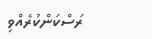ރަސްކަންކުރެއްވި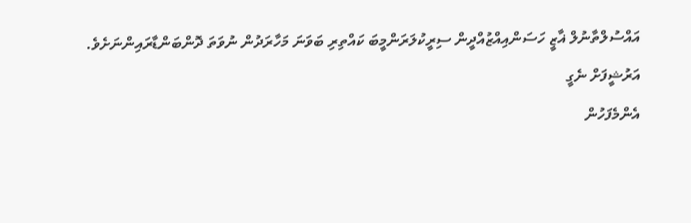އައްސުލްތާނުލް ޣާޒީ ހަސަންއިއްޒުއްދީން ސިރީކުލަރަންމީބަ ކައްތިރި ބަވަނަ މަހާރަދުން ނުވަތަ ދޮންބަންޑާރައިންނަށެވެ.
އަރުޝީފަށް ނެގީ
އެންމެފަހުން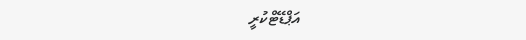އަޕްޑޭޓްކުރީ